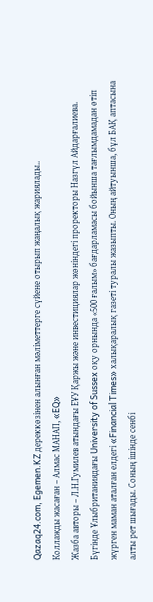Qazaq24.com, Egemen.KZ дереккөзінен алынған мәліметтерге сүйене отырып жаңалық жариялады..
Коллажды жасаған – Алмас МАНАП, «EQ»
Жазба авторы – Л.Н.Гумилев атындағы ЕҰУ Қаржы және инвестициялар жөніндегі проректоры Назгүл Айдарғалиева. Бүгінде Ұлыбританиядағы University of Sussex оқу орнында «500 ғалым» бағдарламасы бойынша тағлымдамадан өтіп жүрген маман аталған елдегі «Financial Times» халықаралық газеті туралы жазыпты. Оның айтуынша, бұл БАҚ аптасына алты рет шығады. Соның ішінде сенбі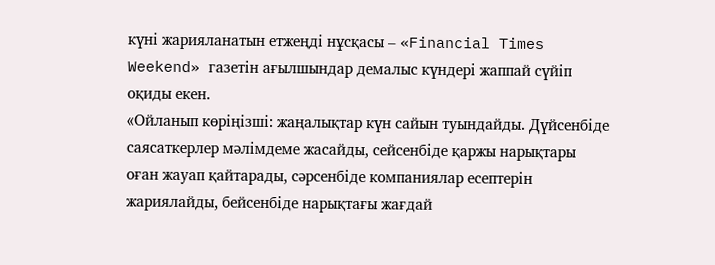күні жарияланатын етжеңді нұсқасы – «Financial Times Weekend» газетін ағылшындар демалыс күндері жаппай сүйіп оқиды екен.
«Ойланып көріңізші: жаңалықтар күн сайын туындайды. Дүйсенбіде саясаткерлер мәлімдеме жасайды, сейсенбіде қаржы нарықтары оған жауап қайтарады, сәрсенбіде компаниялар есептерін жариялайды, бейсенбіде нарықтағы жағдай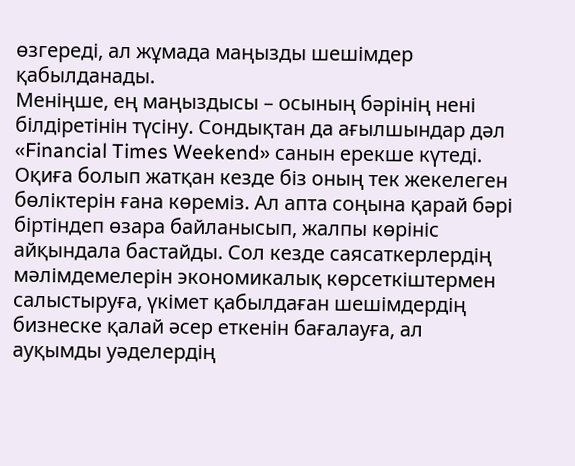өзгереді, ал жұмада маңызды шешімдер қабылданады.
Меніңше, ең маңыздысы – осының бәрінің нені білдіретінін түсіну. Сондықтан да ағылшындар дәл «Financial Times Weekend» санын ерекше күтеді. Оқиға болып жатқан кезде біз оның тек жекелеген бөліктерін ғана көреміз. Ал апта соңына қарай бәрі біртіндеп өзара байланысып, жалпы көрініс айқындала бастайды. Сол кезде саясаткерлердің мәлімдемелерін экономикалық көрсеткіштермен салыстыруға, үкімет қабылдаған шешімдердің бизнеске қалай әсер еткенін бағалауға, ал ауқымды уәделердің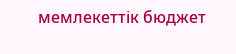мемлекеттік бюджет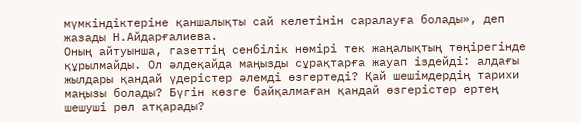мүмкіндіктеріне қаншалықты сай келетінін саралауға болады», деп жазады Н.Айдарғалиева.
Оның айтуынша, газеттің сенбілік нөмірі тек жаңалықтың төңірегінде құрылмайды. Ол әлдеқайда маңызды сұрақтарға жауап іздейді: алдағы жылдары қандай үдерістер әлемді өзгертеді? Қай шешімдердің тарихи маңызы болады? Бүгін көзге байқалмаған қандай өзгерістер ертең шешуші рөл атқарады?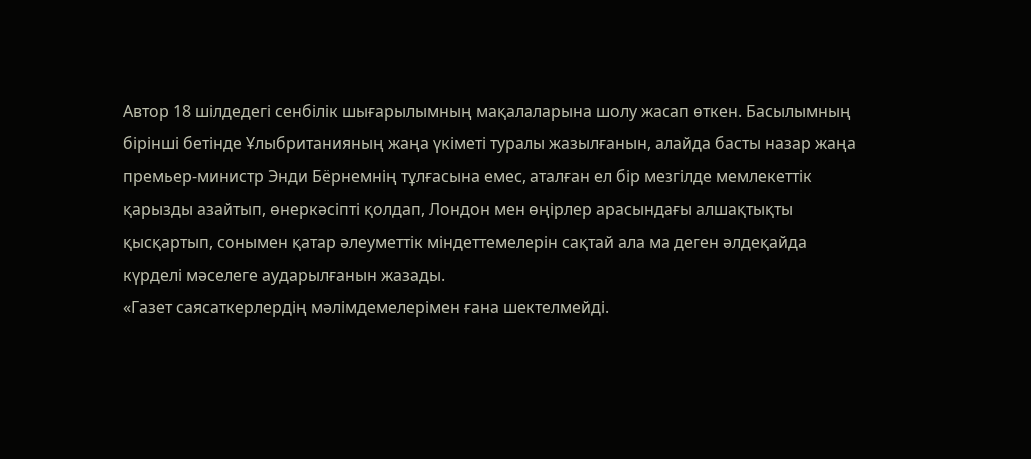Автор 18 шілдедегі сенбілік шығарылымның мақалаларына шолу жасап өткен. Басылымның бірінші бетінде Ұлыбританияның жаңа үкіметі туралы жазылғанын, алайда басты назар жаңа премьер-министр Энди Бёрнемнің тұлғасына емес, аталған ел бір мезгілде мемлекеттік қарызды азайтып, өнеркәсіпті қолдап, Лондон мен өңірлер арасындағы алшақтықты қысқартып, сонымен қатар әлеуметтік міндеттемелерін сақтай ала ма деген әлдеқайда күрделі мәселеге аударылғанын жазады.
«Газет саясаткерлердің мәлімдемелерімен ғана шектелмейді.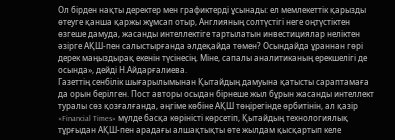Ол бірден нақты деректер мен графиктерді ұсынады: ел мемлекеттік қарызды өтеуге қанша қаржы жұмсап отыр, Англияның солтүстігі неге оңтүстіктен өзгеше дамуда, жасанды интеллектіге тартылатын инвестициялар неліктен әзірге АҚШ-пен салыстырғанда әлдеқайда төмен? Осындайда ұраннан гөрі дерек маңыздырақ екенін түсінесің. Міне, сапалы аналитиканың ерекшелігі де осында», дейді Н.Айдарғалиева.
Газеттің сенбілік шығарылымынан Қытайдың дамуына қатысты сараптамаға да орын берілген. Пост авторы осыдан бірнеше жыл бұрын жасанды интеллект туралы сөз қозғалғанда, әңгіме көбіне АҚШ төңірегінде өрбитінін, ал қазір «Financial Times» мүлде басқа көріністі көрсетіп, Қытайдың технологиялық тұрғыдан АҚШ-пен арадағы алшақтықты өте жылдам қысқартып келе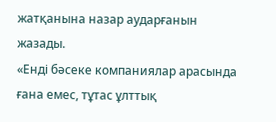жатқанына назар аударғанын жазады.
«Енді бәсеке компаниялар арасында ғана емес, тұтас ұлттық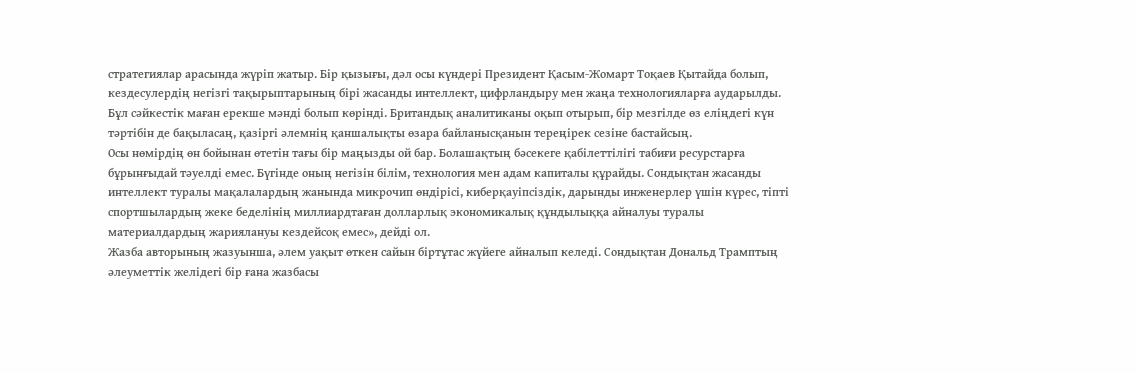стратегиялар арасында жүріп жатыр. Бір қызығы, дәл осы күндері Президент Қасым-Жомарт Тоқаев Қытайда болып, кездесулердің негізгі тақырыптарының бірі жасанды интеллект, цифрландыру мен жаңа технологияларға аударылды. Бұл сәйкестік маған ерекше мәнді болып көрінді. Британдық аналитиканы оқып отырып, бір мезгілде өз еліңдегі күн тәртібін де бақыласаң, қазіргі әлемнің қаншалықты өзара байланысқанын тереңірек сезіне бастайсың.
Осы нөмірдің өн бойынан өтетін тағы бір маңызды ой бар. Болашақтың бәсекеге қабілеттілігі табиғи ресурстарға бұрынғыдай тәуелді емес. Бүгінде оның негізін білім, технология мен адам капиталы құрайды. Сондықтан жасанды интеллект туралы мақалалардың жанында микрочип өндірісі, киберқауіпсіздік, дарынды инженерлер үшін күрес, тіпті спортшылардың жеке беделінің миллиардтаған долларлық экономикалық құндылыққа айналуы туралы материалдардың жариялануы кездейсоқ емес», дейді ол.
Жазба авторының жазуынша, әлем уақыт өткен сайын біртұтас жүйеге айналып келеді. Сондықтан Дональд Трамптың әлеуметтік желідегі бір ғана жазбасы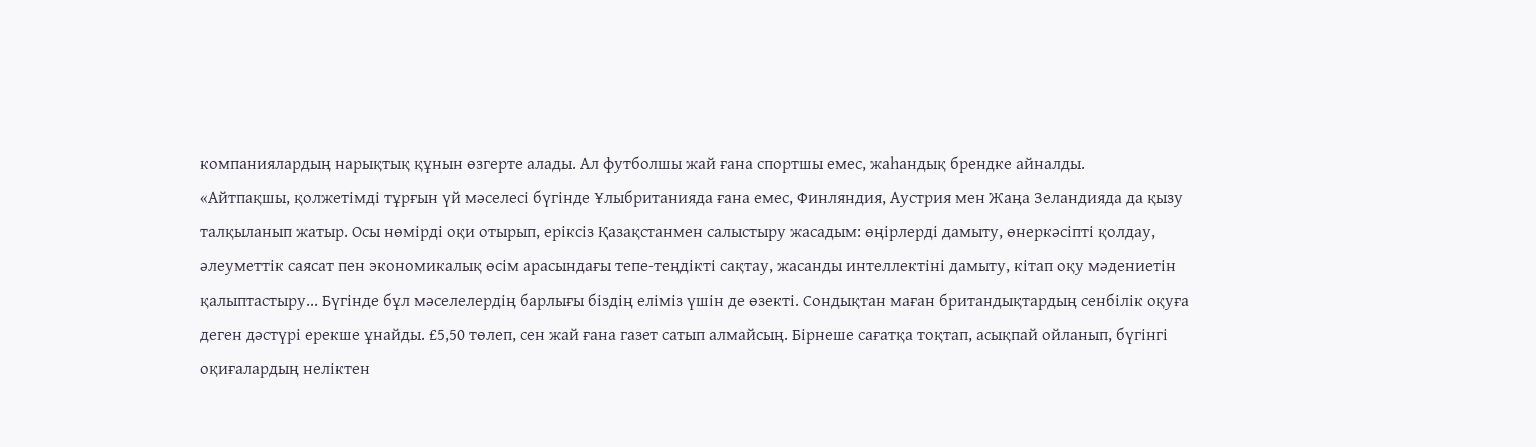компаниялардың нарықтық құнын өзгерте алады. Ал футболшы жай ғана спортшы емес, жаһандық брендке айналды.
«Айтпақшы, қолжетімді тұрғын үй мәселесі бүгінде Ұлыбританияда ғана емес, Финляндия, Аустрия мен Жаңа Зеландияда да қызу талқыланып жатыр. Осы нөмірді оқи отырып, еріксіз Қазақстанмен салыстыру жасадым: өңірлерді дамыту, өнеркәсіпті қолдау, әлеуметтік саясат пен экономикалық өсім арасындағы тепе-теңдікті сақтау, жасанды интеллектіні дамыту, кітап оқу мәдениетін қалыптастыру... Бүгінде бұл мәселелердің барлығы біздің еліміз үшін де өзекті. Сондықтан маған британдықтардың сенбілік оқуға деген дәстүрі ерекше ұнайды. £5,50 төлеп, сен жай ғана газет сатып алмайсың. Бірнеше сағатқа тоқтап, асықпай ойланып, бүгінгі оқиғалардың неліктен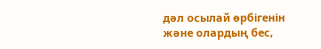дәл осылай өрбігенін және олардың бес,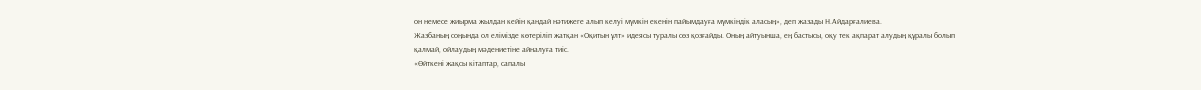он немесе жиырма жылдан кейін қандай нәтижеге алып келуі мүмкін екенін пайымдауға мүмкіндік аласың», деп жазады Н.Айдарғалиева.
Жазбаның соңында ол елімізде көтеріліп жатқан «Оқитын ұлт» идеясы туралы сөз қозғайды. Оның айтуынша, ең бастысы, оқу тек ақпарат алудың құралы болып қалмай, ойлаудың мәдениетіне айналуға тиіс.
«Өйткені жақсы кітаптар, сапалы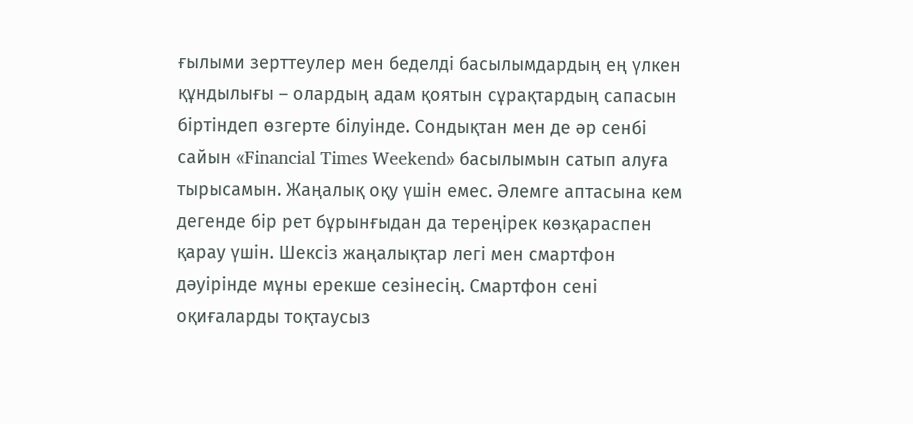ғылыми зерттеулер мен беделді басылымдардың ең үлкен құндылығы – олардың адам қоятын сұрақтардың сапасын біртіндеп өзгерте білуінде. Сондықтан мен де әр сенбі сайын «Financial Times Weekend» басылымын сатып алуға тырысамын. Жаңалық оқу үшін емес. Әлемге аптасына кем дегенде бір рет бұрынғыдан да тереңірек көзқараспен қарау үшін. Шексіз жаңалықтар легі мен смартфон дәуірінде мұны ерекше сезінесің. Смартфон сені оқиғаларды тоқтаусыз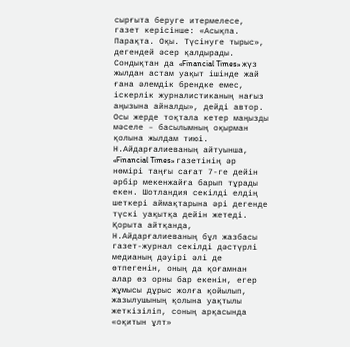сырғыта беруге итермелесе, газет керісінше: «Асықпа. Парақта. Оқы. Түсінуге тырыс», дегендей әсер қалдырады. Сондықтан да «Financial Times» жүз жылдан астам уақыт ішінде жай ғана әлемдік брендке емес, іскерлік журналистиканың нағыз аңызына айналды», дейді автор.
Осы жерде тоқтала кетер маңызды мәселе – басылымның оқырман қолына жылдам тиюі. Н.Айдарғалиеваның айтуынша, «Financial Times» газетінің әр нөмірі таңғы сағат 7-ге дейін әрбір мекенжайға барып тұрады екен. Шотландия секілді елдің шеткері аймақтарына әрі дегенде түскі уақытқа дейін жетеді.
Қорыта айтқанда, Н.Айдарғалиеваның бұл жазбасы газет-журнал секілді дәстүрлі медианың дәуірі әлі де өтпегенін, оның да қоғамнан алар өз орны бар екенін, егер жұмысы дұрыс жолға қойылып, жазылушының қолына уақтылы жеткізіліп, соның арқасында «оқитын ұлт»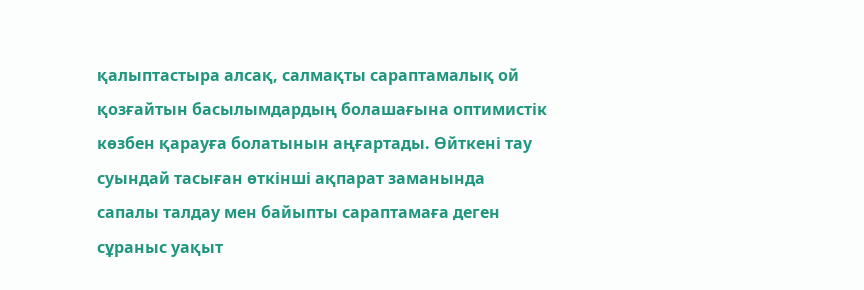қалыптастыра алсақ, салмақты сараптамалық ой қозғайтын басылымдардың болашағына оптимистік көзбен қарауға болатынын аңғартады. Өйткені тау суындай тасыған өткінші ақпарат заманында сапалы талдау мен байыпты сараптамаға деген сұраныс уақыт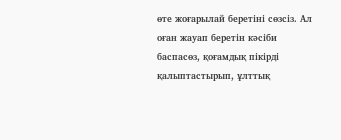өте жоғарылай беретіні сөзсіз. Ал оған жауап беретін кәсіби баспасөз, қоғамдық пікірді қалыптастырып, ұлттық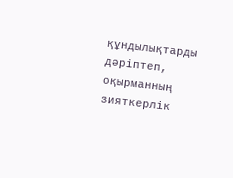құндылықтарды дәріптеп, оқырманның зияткерлік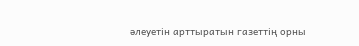әлеуетін арттыратын газеттің орны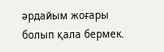әрдайым жоғары болып қала бермек.